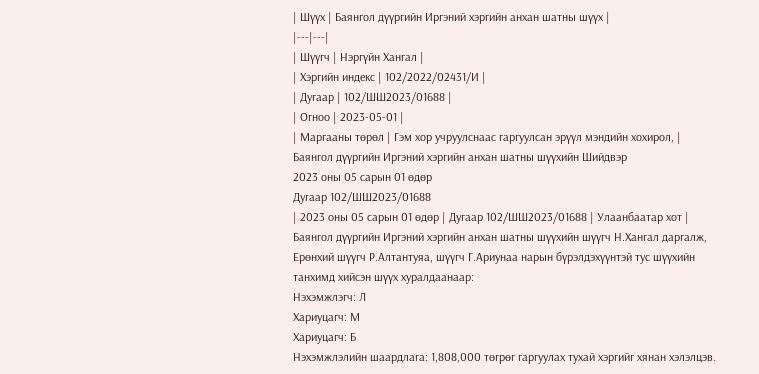| Шүүх | Баянгол дүүргийн Иргэний хэргийн анхан шатны шүүх |
|---|---|
| Шүүгч | Нэргүйн Хангал |
| Хэргийн индекс | 102/2022/02431/И |
| Дугаар | 102/ШШ2023/01688 |
| Огноо | 2023-05-01 |
| Маргааны төрөл | Гэм хор учруулснаас гаргуулсан эрүүл мэндийн хохирол, |
Баянгол дүүргийн Иргэний хэргийн анхан шатны шүүхийн Шийдвэр
2023 оны 05 сарын 01 өдөр
Дугаар 102/ШШ2023/01688
| 2023 оны 05 сарын 01 өдөр | Дугаар 102/ШШ2023/01688 | Улаанбаатар хот |
Баянгол дүүргийн Иргэний хэргийн анхан шатны шүүхийн шүүгч Н.Хангал даргалж, Ерөнхий шүүгч Р.Алтантуяа, шүүгч Г.Ариунаа нарын бүрэлдэхүүнтэй тус шүүхийн танхимд хийсэн шүүх хуралдаанаар:
Нэхэмжлэгч: Л
Хариуцагч: М
Хариуцагч: Б
Нэхэмжлэлийн шаардлага: 1,808,000 төгрөг гаргуулах тухай хэргийг хянан хэлэлцэв.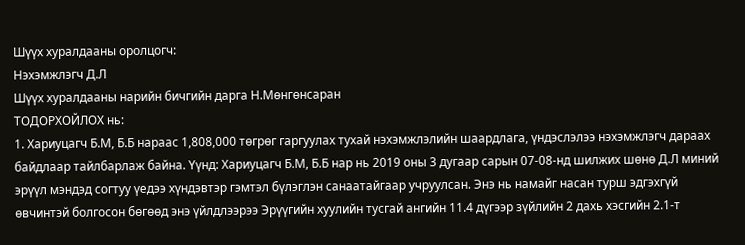Шүүх хуралдааны оролцогч:
Нэхэмжлэгч Д.Л
Шүүх хуралдааны нарийн бичгийн дарга Н.Мөнгөнсаран
ТОДОРХОЙЛОХ нь:
1. Хариуцагч Б.М, Б.Б нараас 1,808,000 төгрөг гаргуулах тухай нэхэмжлэлийн шаардлага, үндэслэлээ нэхэмжлэгч дараах байдлаар тайлбарлаж байна. Үүнд: Хариуцагч Б.М, Б.Б нар нь 2019 оны 3 дугаар сарын 07-08-нд шилжих шөнө Д.Л миний эрүүл мэндэд согтуу үедээ хүндэвтэр гэмтэл бүлэглэн санаатайгаар учруулсан. Энэ нь намайг насан турш эдгэхгүй өвчинтэй болгосон бөгөөд энэ үйлдлээрээ Эрүүгийн хуулийн тусгай ангийн 11.4 дүгээр зүйлийн 2 дахь хэсгийн 2.1-т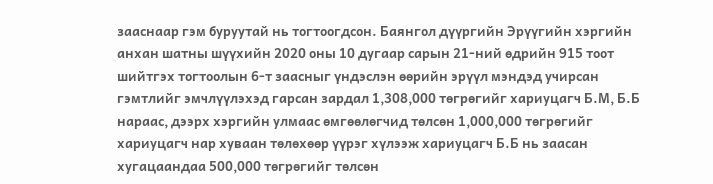зааснаар гэм буруутай нь тогтоогдсон. Баянгол дүүргийн Эрүүгийн хэргийн анхан шатны шүүхийн 2020 оны 10 дугаар сарын 21-ний өдрийн 915 тоот шийтгэх тогтоолын 6-т заасныг үндэслэн өөрийн эрүүл мэндэд учирсан гэмтлийг эмчлүүлэхэд гарсан зардал 1,308,000 төгрөгийг хариуцагч Б.М, Б.Б нараас, дээрх хэргийн улмаас өмгөөлөгчид төлсөн 1,000,000 төгрөгийг хариуцагч нар хуваан төлөхөөр үүрэг хүлээж хариуцагч Б.Б нь заасан хугацаандаа 500,000 төгрөгийг төлсөн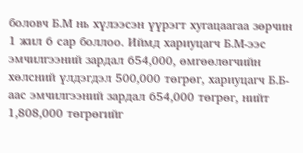боловч Б.М нь хүлээсэн үүрэгт хугацаагаа зөрчин 1 жил 6 сар боллоо. Иймд хариуцагч Б.М-ээс эмчилгээний зардал 654,000, өмгөөлөгчийн хөлсний үлдэгдэл 500,000 төгрөг, хариуцагч Б.Б-аас эмчилгээний зардал 654,000 төгрөг, нийт 1,808,000 төгрөгийг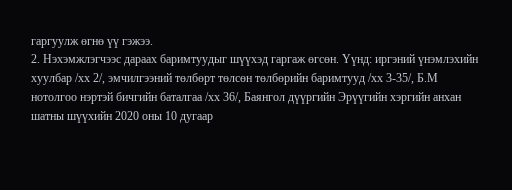гаргуулж өгнө үү гэжээ.
2. Нэхэмжлэгчээс дараах баримтуудыг шүүхэд гаргаж өгсөн. Үүнд: иргэний үнэмлэхийн хуулбар /хх 2/, эмчилгээний төлбөрт төлсөн төлбөрийн баримтууд /хх 3-35/, Б.М нотолгоо нэртэй бичгийн баталгаа /хх 36/, Баянгол дүүргийн Эрүүгийн хэргийн анхан шатны шүүхийн 2020 оны 10 дугаар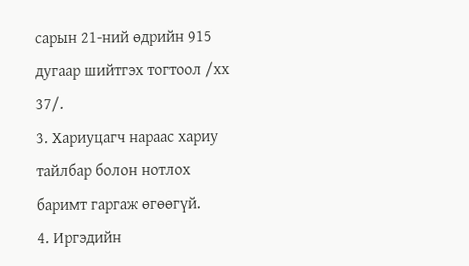сарын 21-ний өдрийн 915 дугаар шийтгэх тогтоол /хх 37/.
3. Хариуцагч нараас хариу тайлбар болон нотлох баримт гаргаж өгөөгүй.
4. Иргэдийн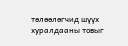төлөөлөгчид шүүх хуралдааны товыг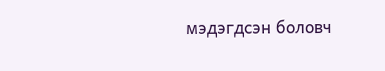мэдэгдсэн боловч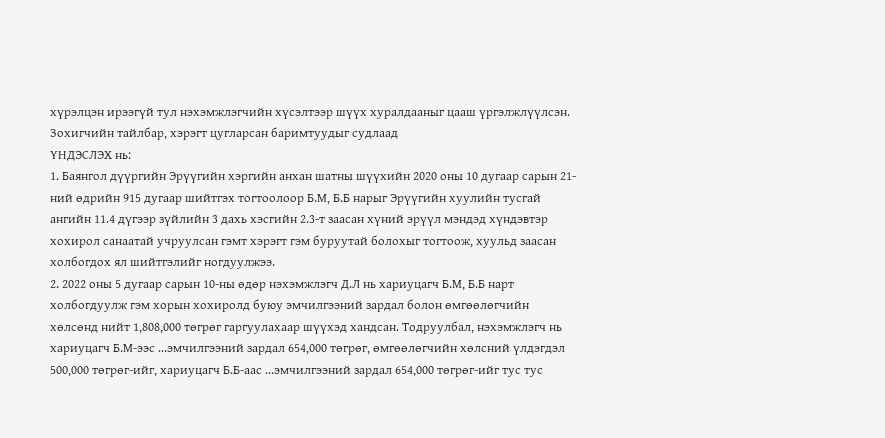хүрэлцэн ирээгүй тул нэхэмжлэгчийн хүсэлтээр шүүх хуралдааныг цааш үргэлжлүүлсэн.
Зохигчийн тайлбар, хэрэгт цугларсан баримтуудыг судлаад
ҮНДЭСЛЭХ нь:
1. Баянгол дүүргийн Эрүүгийн хэргийн анхан шатны шүүхийн 2020 оны 10 дугаар сарын 21-ний өдрийн 915 дугаар шийтгэх тогтоолоор Б.М, Б.Б нарыг Эрүүгийн хуулийн тусгай ангийн 11.4 дүгээр зүйлийн 3 дахь хэсгийн 2.3-т заасан хүний эрүүл мэндэд хүндэвтэр хохирол санаатай учруулсан гэмт хэрэгт гэм буруутай болохыг тогтоож, хуульд заасан холбогдох ял шийтгэлийг ногдуулжээ.
2. 2022 оны 5 дугаар сарын 10-ны өдөр нэхэмжлэгч Д.Л нь хариуцагч Б.М, Б.Б нарт холбогдуулж гэм хорын хохиролд буюу эмчилгээний зардал болон өмгөөлөгчийн хөлсөнд нийт 1,808,000 төгрөг гаргуулахаар шүүхэд хандсан. Тодруулбал, нэхэмжлэгч нь хариуцагч Б.М-ээс ...эмчилгээний зардал 654,000 төгрөг, өмгөөлөгчийн хөлсний үлдэгдэл 500,000 төгрөг-ийг, хариуцагч Б.Б-аас ...эмчилгээний зардал 654,000 төгрөг-ийг тус тус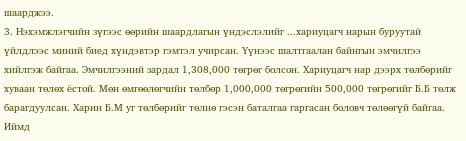шаарджээ.
3. Нэхэмжлэгчийн зүгээс өөрийн шаардлагын үндэслэлийг ...хариуцагч нарын буруутай үйлдлээс миний биед хүндэвтэр гэмтэл учирсан. Үүнээс шалтгаалан байнгын эмчилгээ хийлгэж байгаа. Эмчилгээний зардал 1,308,000 төгрөг болсон. Хариуцагч нар дээрх төлбөрийг хуваан төлөх ёстой. Мөн өмгөөлөгчийн төлбөр 1,000,000 төгрөгийн 500,000 төгрөгийг Б.Б төлж барагдуулсан. Харин Б.М уг төлбөрийг төлнө гэсэн баталгаа гаргасан боловч төлөөгүй байгаа. Иймд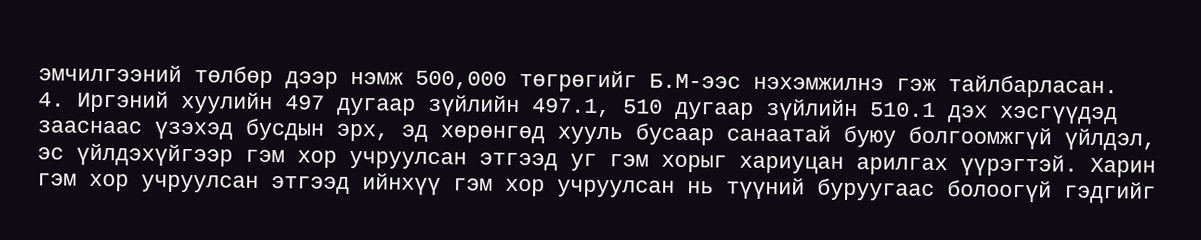эмчилгээний төлбөр дээр нэмж 500,000 төгрөгийг Б.М-ээс нэхэмжилнэ гэж тайлбарласан.
4. Иргэний хуулийн 497 дугаар зүйлийн 497.1, 510 дугаар зүйлийн 510.1 дэх хэсгүүдэд зааснаас үзэхэд бусдын эрх, эд хөрөнгөд хууль бусаар санаатай буюу болгоомжгүй үйлдэл, эс үйлдэхүйгээр гэм хор учруулсан этгээд уг гэм хорыг хариуцан арилгах үүрэгтэй. Харин гэм хор учруулсан этгээд ийнхүү гэм хор учруулсан нь түүний буруугаас болоогүй гэдгийг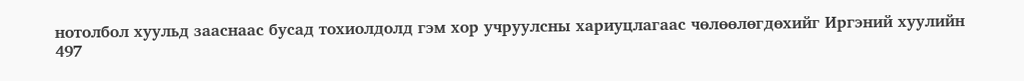нотолбол хуульд зааснаас бусад тохиолдолд гэм хор учруулсны хариуцлагаас чөлөөлөгдөхийг Иргэний хуулийн 497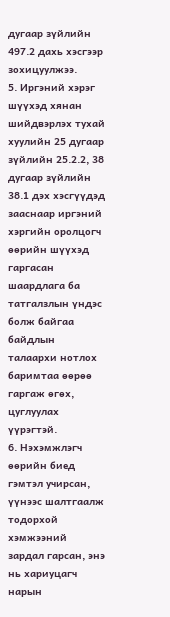дугаар зүйлийн 497.2 дахь хэсгээр зохицуулжээ.
5. Иргэний хэрэг шүүхэд хянан шийдвэрлэх тухай хуулийн 25 дугаар зүйлийн 25.2.2, 38 дугаар зүйлийн 38.1 дэх хэсгүүдэд зааснаар иргэний хэргийн оролцогч өөрийн шүүхэд гаргасан шаардлага ба татгалзлын үндэс болж байгаа байдлын талаархи нотлох баримтаа өөрөө гаргаж өгөх, цуглуулах үүрэгтэй.
6. Нэхэмжлэгч өөрийн биед гэмтэл учирсан, үүнээс шалтгаалж тодорхой хэмжээний зардал гарсан, энэ нь хариуцагч нарын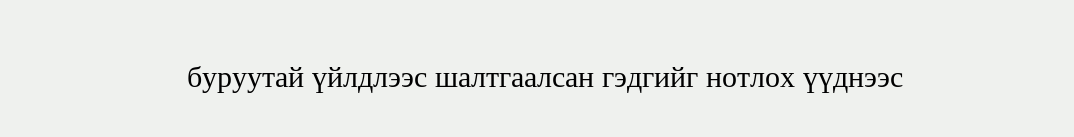буруутай үйлдлээс шалтгаалсан гэдгийг нотлох үүднээс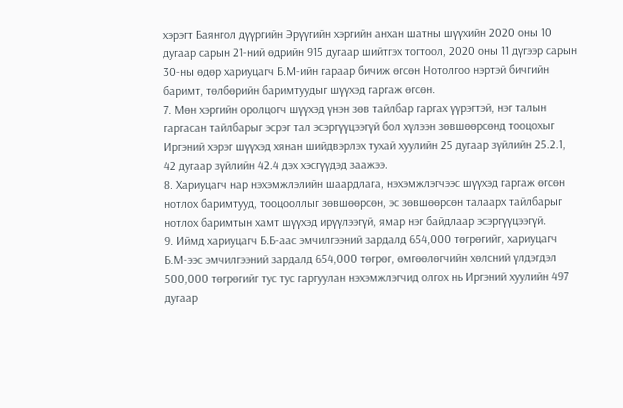хэрэгт Баянгол дүүргийн Эрүүгийн хэргийн анхан шатны шүүхийн 2020 оны 10 дугаар сарын 21-ний өдрийн 915 дугаар шийтгэх тогтоол, 2020 оны 11 дүгээр сарын 30-ны өдөр хариуцагч Б.М-ийн гараар бичиж өгсөн Нотолгоо нэртэй бичгийн баримт, төлбөрийн баримтуудыг шүүхэд гаргаж өгсөн.
7. Мөн хэргийн оролцогч шүүхэд үнэн зөв тайлбар гаргах үүрэгтэй, нэг талын гаргасан тайлбарыг эсрэг тал эсэргүүцээгүй бол хүлээн зөвшөөрсөнд тооцохыг Иргэний хэрэг шүүхэд хянан шийдвэрлэх тухай хуулийн 25 дугаар зүйлийн 25.2.1, 42 дугаар зүйлийн 42.4 дэх хэсгүүдэд заажээ.
8. Хариуцагч нар нэхэмжлэлийн шаардлага, нэхэмжлэгчээс шүүхэд гаргаж өгсөн нотлох баримтууд, тооцооллыг зөвшөөрсөн, эс зөвшөөрсөн талаарх тайлбарыг нотлох баримтын хамт шүүхэд ирүүлээгүй, ямар нэг байдлаар эсэргүүцээгүй.
9. Иймд хариуцагч Б.Б-аас эмчилгээний зардалд 654,000 төгрөгийг, хариуцагч Б.М-ээс эмчилгээний зардалд 654,000 төгрөг, өмгөөлөгчийн хөлсний үлдэгдэл 500,000 төгрөгийг тус тус гаргуулан нэхэмжлэгчид олгох нь Иргэний хуулийн 497 дугаар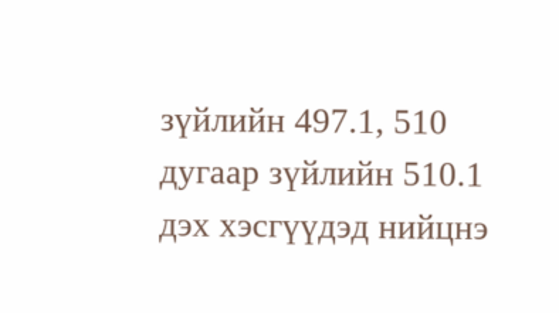зүйлийн 497.1, 510 дугаар зүйлийн 510.1 дэх хэсгүүдэд нийцнэ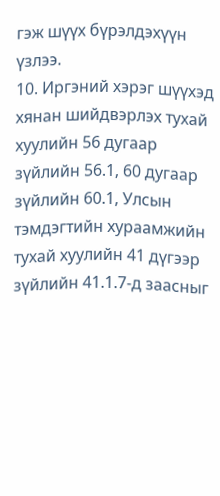гэж шүүх бүрэлдэхүүн үзлээ.
10. Иргэний хэрэг шүүхэд хянан шийдвэрлэх тухай хуулийн 56 дугаар зүйлийн 56.1, 60 дугаар зүйлийн 60.1, Улсын тэмдэгтийн хураамжийн тухай хуулийн 41 дүгээр зүйлийн 41.1.7-д заасныг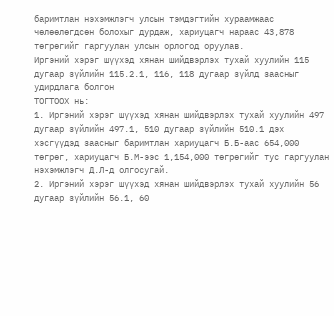баримтлан нэхэмжлэгч улсын тэмдэгтийн хураамжаас чөлөөлөгдсөн болохыг дурдаж, хариуцагч нараас 43,878 төгрөгийг гаргуулан улсын орлогод оруулав.
Иргэний хэрэг шүүхэд хянан шийдвэрлэх тухай хуулийн 115 дугаар зүйлийн 115.2.1, 116, 118 дугаар зүйлд заасныг удирдлага болгон
ТОГТООХ нь:
1. Иргэний хэрэг шүүхэд хянан шийдвэрлэх тухай хуулийн 497 дугаар зүйлийн 497.1, 510 дугаар зүйлийн 510.1 дэх хэсгүүдэд заасныг баримтлан хариуцагч Б.Б-аас 654,000 төгрөг, хариуцагч Б.М-ээс 1,154,000 төгрөгийг тус гаргуулан нэхэмжлэгч Д.Л-д олгосугай.
2. Иргэний хэрэг шүүхэд хянан шийдвэрлэх тухай хуулийн 56 дугаар зүйлийн 56.1, 60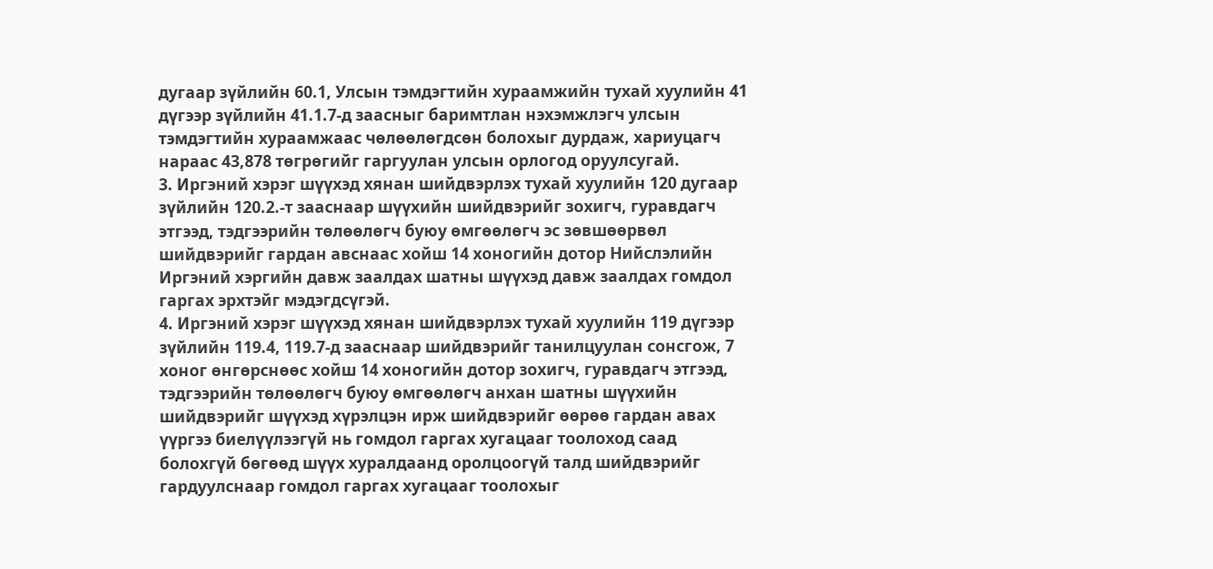дугаар зүйлийн 60.1, Улсын тэмдэгтийн хураамжийн тухай хуулийн 41 дүгээр зүйлийн 41.1.7-д заасныг баримтлан нэхэмжлэгч улсын тэмдэгтийн хураамжаас чөлөөлөгдсөн болохыг дурдаж, хариуцагч нараас 43,878 төгрөгийг гаргуулан улсын орлогод оруулсугай.
3. Иргэний хэрэг шүүхэд хянан шийдвэрлэх тухай хуулийн 120 дугаар зүйлийн 120.2.-т зааснаар шүүхийн шийдвэрийг зохигч, гуравдагч этгээд, тэдгээрийн төлөөлөгч буюу өмгөөлөгч эс зөвшөөрвөл шийдвэрийг гардан авснаас хойш 14 хоногийн дотор Нийслэлийн Иргэний хэргийн давж заалдах шатны шүүхэд давж заалдах гомдол гаргах эрхтэйг мэдэгдсүгэй.
4. Иргэний хэрэг шүүхэд хянан шийдвэрлэх тухай хуулийн 119 дүгээр зүйлийн 119.4, 119.7-д зааснаар шийдвэрийг танилцуулан сонсгож, 7 хоног өнгөрснөөс хойш 14 хоногийн дотор зохигч, гуравдагч этгээд, тэдгээрийн төлөөлөгч буюу өмгөөлөгч анхан шатны шүүхийн шийдвэрийг шүүхэд хүрэлцэн ирж шийдвэрийг өөрөө гардан авах үүргээ биелүүлээгүй нь гомдол гаргах хугацааг тоолоход саад болохгүй бөгөөд шүүх хуралдаанд оролцоогүй талд шийдвэрийг гардуулснаар гомдол гаргах хугацааг тоолохыг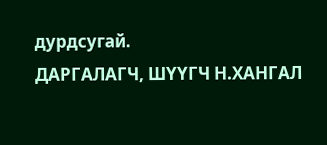дурдсугай.
ДАРГАЛАГЧ, ШҮҮГЧ Н.ХАНГАЛ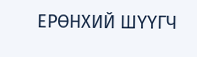ЕРӨНХИЙ ШҮҮГЧ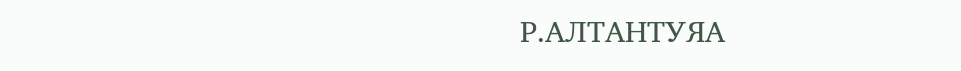Р.АЛТАНТУЯА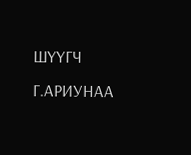ШҮҮГЧ Г.АРИУНАА